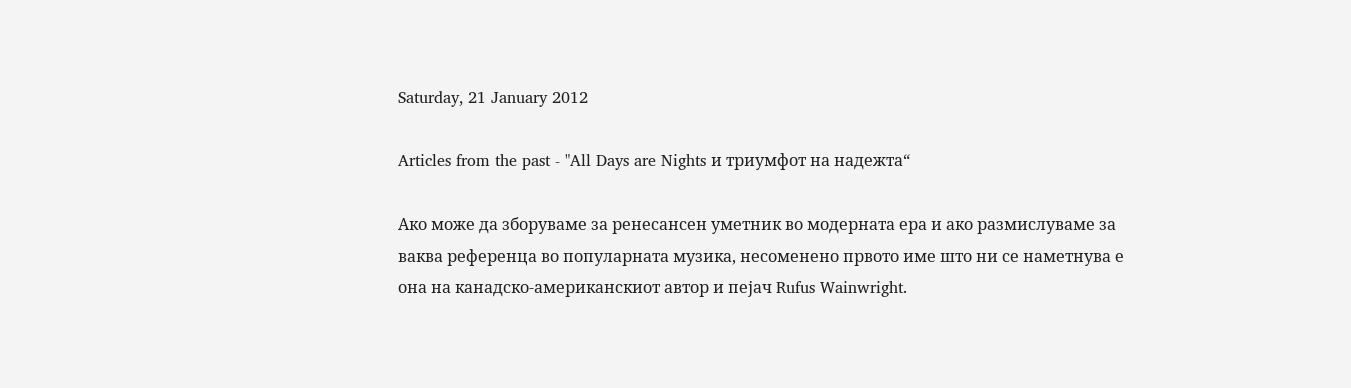Saturday, 21 January 2012

Articles from the past - "All Days are Nights и триумфот на надежта“

Ако може да зборуваме за ренесансен уметник во модерната ера и ако размислуваме за ваква референца во популарната музика, несоменено првото име што ни се наметнува е она на канадско-американскиот автор и пејач Rufus Wainwright.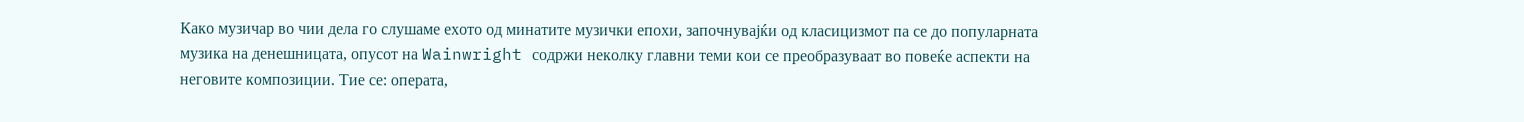Како музичар во чии дела го слушаме ехото од минатите музички епохи, започнувајќи од класицизмот па сe до популарната музика на денешницата, опусот на Wainwright содржи неколку главни теми кои се преобразуваат во повеќе аспекти на неговите композиции. Тие се: операта,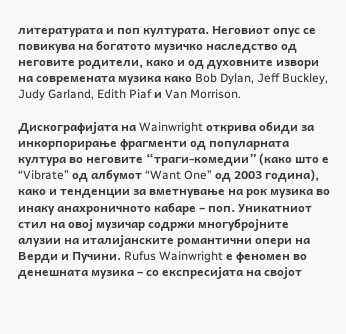литературата и поп културата. Неговиот опус се повикува на богатото музичко наследство од неговите родители, како и од духовните извори на современата музика како Bob Dylan, Jeff Buckley, Judy Garland, Edith Piaf и Van Morrison.

Дискографијата на Wainwright открива обиди за инкорпорирање фрагменти од популарната култура во неговите “траги-комедии” (како што е “Vibrate” од албумот “Want One” од 2003 година), како и тенденции за вметнување на рок музика во инаку анахроничното кабаре – поп. Уникатниот стил на овој музичар содржи многубројните алузии на италијанските романтични опери на Верди и Пучини. Rufus Wainwright е феномен во денешната музика – со експресијата на својот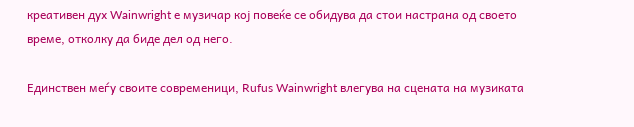креативен дух Wainwright е музичар кој повеќе се обидува да стои настрана од своето време, отколку да биде дел од него.

Единствен меѓу своите современици, Rufus Wainwright влегува на сцената на музиката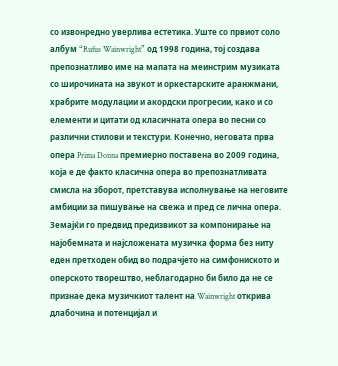со извонредно уверлива естетика. Уште со првиот соло албум “Rufus Wainwright” од 1998 година, тој создава препознатливо име на мапата на меинстрим музиката со широчината на звукот и оркестарските аранжмани, храбрите модулации и акордски прогресии, како и со елементи и цитати од класичната опера во песни со различни стилови и текстури. Конечно, неговата прва опера Prima Donna премиерно поставена во 2009 година, која е де факто класична опера во препознатливата смисла на зборот, претставува исполнување на неговите амбиции за пишување на свежа и пред сe лична опера. Земајќи го предвид предизвикот за компонирање на најобемната и најсложената музичка форма без ниту еден претходен обид во подрачјето на симфониското и оперското творештво, неблагодарно би било да не се признае дека музичкиот талент на Wainwright открива длабочина и потенцијал и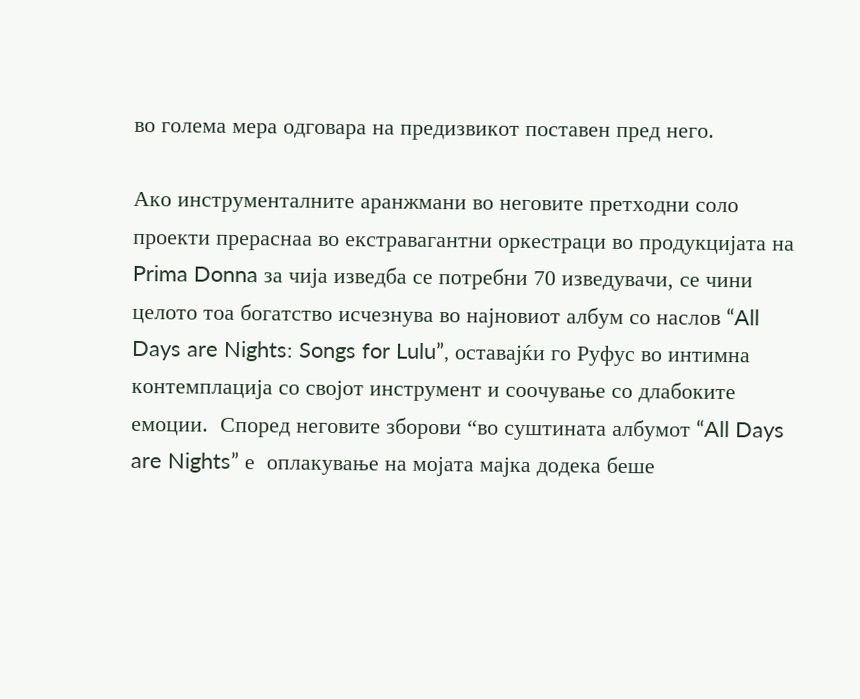во голема мера одговара на предизвикот поставен пред него.

Ако инструменталните аранжмани во неговите претходни соло проекти прераснаа во екстравагантни оркестраци во продукцијата на Prima Donna за чија изведба се потребни 70 изведувачи, се чини целото тоа богатство исчезнува во најновиот албум со наслов “All Days are Nights: Songs for Lulu”, оставајќи го Руфус во интимна контемплација со својот инструмент и соочување со длабоките емоции.  Според неговите зборови “во суштината албумот “All Days are Nights” е  оплакување на мојата мајка додека беше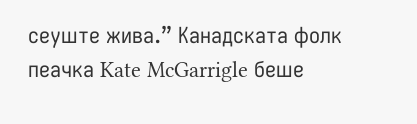сеуште жива.” Канадската фолк пеачка Kate McGarrigle беше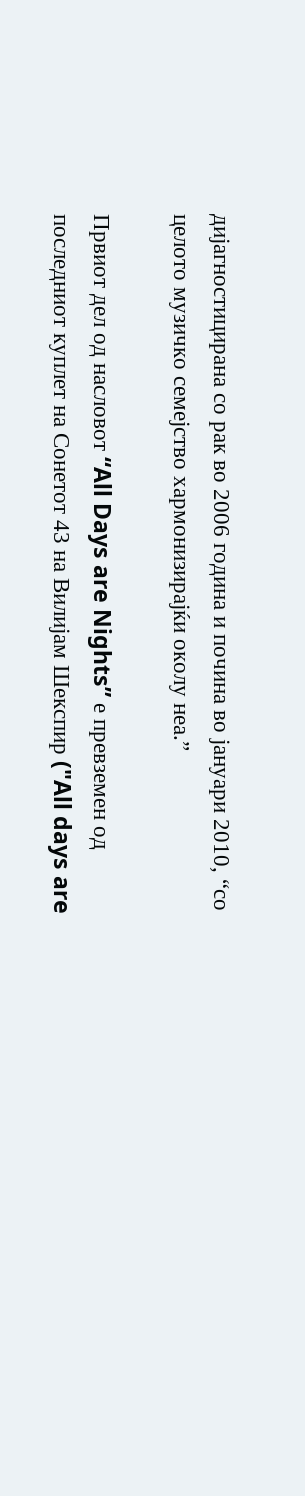дијагностицирана со рак во 2006 година и почина во јануари 2010, “со целото музичко семејство хармонизирајќи околу неа.”

Првиот дел од насловот “All Days are Nights” е превземен од последниот куплет на Сонетот 43 на Вилијам Шекспир ("All days are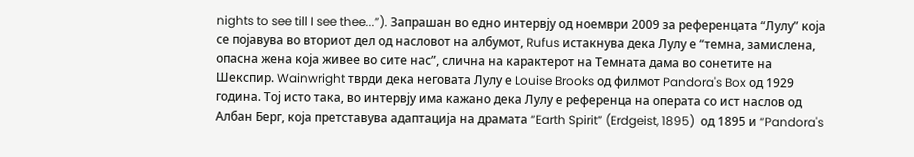nights to see till I see thee...”). Запрашан во едно интервју од ноември 2009 за референцата “Лулу” која се појавува во вториот дел од насловот на албумот, Rufus истакнува дека Лулу е “темна, замислена, опасна жена која живее во сите нас”, слична на карактерот на Темната дама во сонетите на Шекспир. Wainwright тврди дека неговата Лулу е Louise Brooks од филмот Pandora's Box од 1929 година. Тој исто така, во интервју има кажано дека Лулу е референца на операта со ист наслов од Албан Берг, која претставува адаптација на драмата “Earth Spirit” (Erdgeist, 1895)  од 1895 и “Pandora's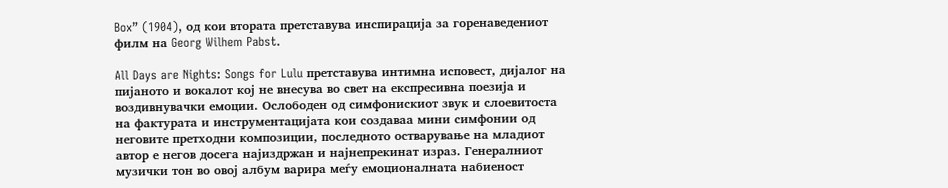Box” (1904), од кои втората претставува инспирација за горенаведениот филм на Georg Wilhem Pabst.

All Days are Nights: Songs for Lulu претставува интимна исповест, дијалог на пијаното и вокалот кој нe внесува во свет на експресивна поезија и воздивнувачки емоции. Ослободен од симфонискиот звук и слоевитоста на фактурата и инструментацијата кои создаваа мини симфонии од неговите претходни композиции, последното остварување на младиот автор е негов досега најиздржан и најнепрекинат израз. Генералниот музички тон во овој албум варира меѓу емоционалната набиеност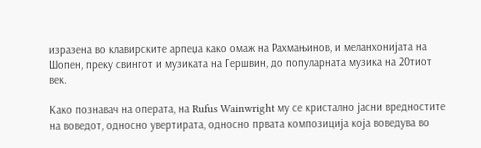изразена во клавирските арпеџа како омаж на Рахмањинов, и меланхонијата на Шопен, преку свингот и музиката на Гершвин, до популарната музика на 20тиот век.

Како познавач на операта, на Rufus Wainwright му се кристално јасни вредностите на воведот, односно увертирата, односно првата композиција која воведува во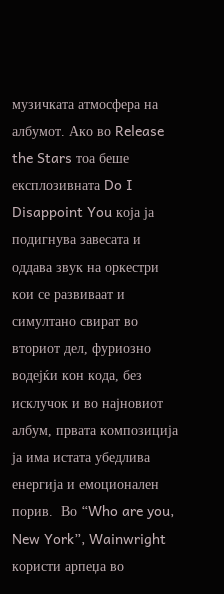музичката атмосфера на албумот. Ако во Release the Stars тоа беше експлозивната Do I Disappoint You која ја подигнува завесата и оддава звук на оркестри кои се развиваат и симултано свират во вториот дел, фуриозно водејќи кон кода, без исклучок и во најновиот албум, првата композиција ја има истата убедлива енергија и емоционален порив.  Во “Who are you, New York”, Wainwright користи арпеџа во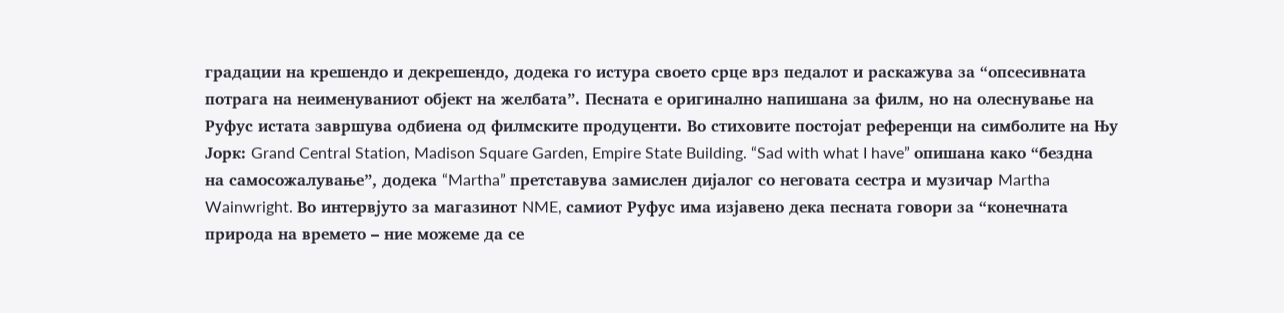градации на крешендо и декрешендо, додека го истура своето срце врз педалот и раскажува за “опсесивната потрага на неименуваниот објект на желбата”. Песната е оригинално напишана за филм, но на олеснување на Руфус истата завршува одбиена од филмските продуценти. Во стиховите постојат референци на симболите на Њу Јорк: Grand Central Station, Madison Square Garden, Empire State Building. “Sad with what I have” опишана како “бездна на самосожалување”, додека “Martha” претставува замислен дијалог со неговата сестра и музичар Martha Wainwright. Во интервјуто за магазинот NME, самиот Руфус има изјавено дека песната говори за “конечната природа на времето – ние можеме да се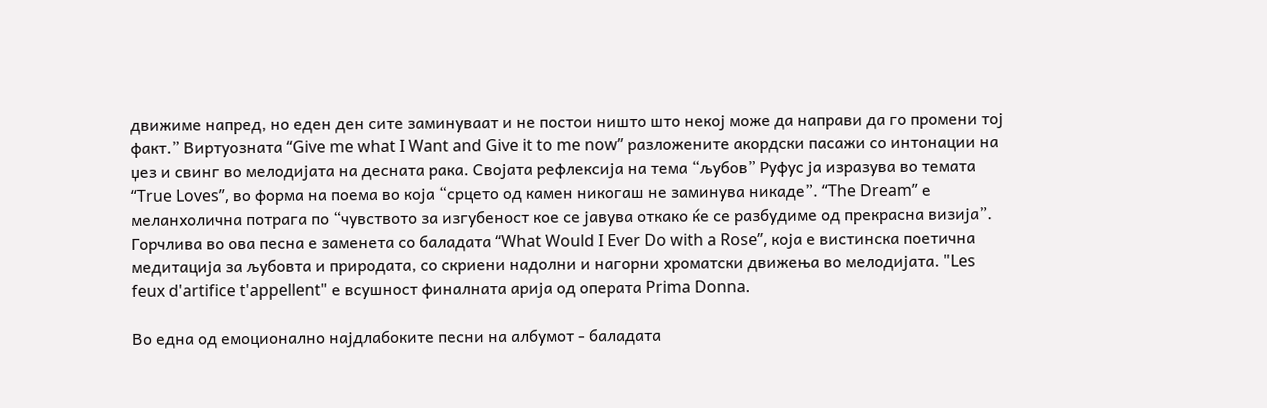движиме напред, но еден ден сите заминуваат и не постои ништо што некој може да направи да го промени тој факт.” Виртуозната “Give me what I Want and Give it to me now” разложените акордски пасажи со интонации на џез и свинг во мелодијата на десната рака. Својата рефлексија на тема “љубов” Руфус ја изразува во темата “True Loves”, во форма на поема во која “срцето од камен никогаш не заминува никаде”. “The Dream” е меланхолична потрага по “чувството за изгубеност кое се јавува откако ќе се разбудиме од прекрасна визија”. Горчлива во ова песна е заменета со баладата “What Would I Ever Do with a Rose”, која е вистинска поетична медитација за љубовта и природата, со скриени надолни и нагорни хроматски движења во мелодијата. "Les feux d'artifice t'appellent" е всушност финалната арија од операта Prima Donna.

Во една од емоционално најдлабоките песни на албумот - баладата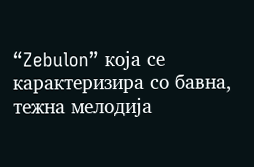“Zebulon” која се карактеризира со бавна, тежна мелодија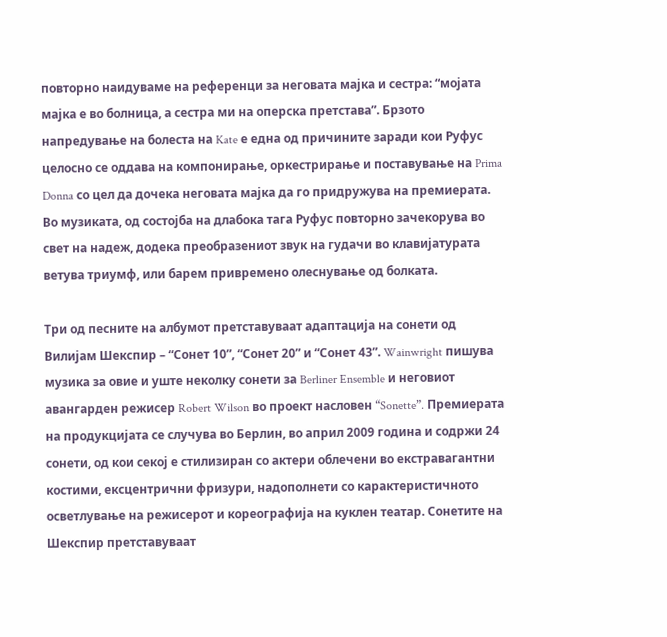повторно наидуваме на референци за неговата мајка и сестра: “мојата мајка е во болница, а сестра ми на оперска претстава”. Брзото напредување на болеста на Kate е една од причините заради кои Руфус целосно се оддава на компонирање, оркестрирање и поставување на Prima Donna со цел да дочека неговата мајка да го придружува на премиерата. Во музиката, од состојба на длабока тага Руфус повторно зачекорува во свет на надеж, додека преобразениот звук на гудачи во клавијатурата ветува триумф, или барем привремено олеснување од болката.

Три од песните на албумот претставуваат адаптација на сонети од Вилијам Шекспир – “Сонет 10”, “Сонет 20” и “Сонет 43”. Wainwright пишува музика за овие и уште неколку сонети за Berliner Ensemble и неговиот авангарден режисер Robert Wilson во проект насловен “Sonette”. Премиерата на продукцијата се случува во Берлин, во април 2009 година и содржи 24 сонети, од кои секој е стилизиран со актери облечени во екстравагантни костими, ексцентрични фризури, надополнети со карактеристичното осветлување на режисерот и кореографија на куклен театар. Сонетите на Шекспир претставуваат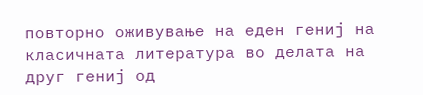повторно оживување на еден гениј на класичната литература во делата на друг гениј од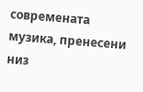современата музика, пренесени низ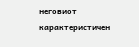неговиот карактеристичен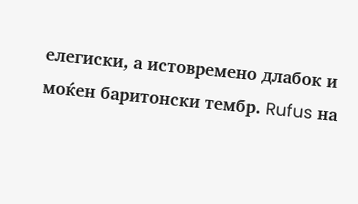елегиски, а истовремено длабок и моќен баритонски тембр. Rufus на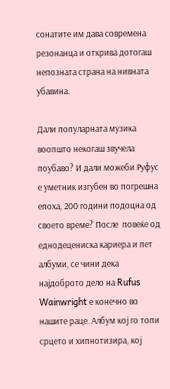сонатите им дава современа резонанца и открива дотогаш непозната страна на нивната убавина.

Дали популарната музика воопшто некогаш звучела поубаво? И дали можеби Руфус е уметник изгубен во погрешна епоха, 200 години подоцна од своето време? После  повеќе од еднодецениска кариера и пет албуми, се чини дека најдоброто дело на Rufus Wainwright е конечно во нашите раце. Албум кој го топи срцето и хипнотизира, кој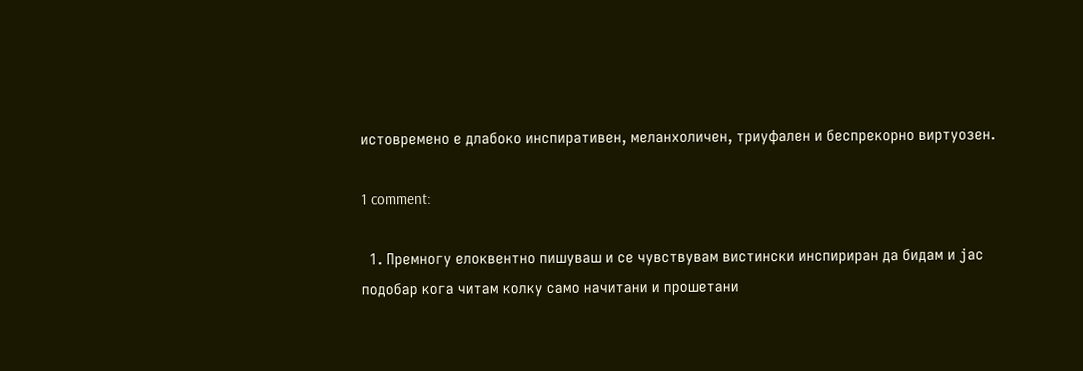истовремено е длабоко инспиративен, меланхоличен, триуфален и беспрекорно виртуозен.

1 comment:

  1. Премногу елоквентно пишуваш и се чувствувам вистински инспириран да бидам и јас подобар кога читам колку само начитани и прошетани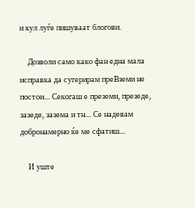и кул луѓе пишуваат блогови.

    Дозволи само како фан една мала исправка да сугерирам преВземи не постои... Секогаш е преземи, презеде, зазеде, зазема и тн... Се надевам добронамерно ќе ме сфатиш...

    И уште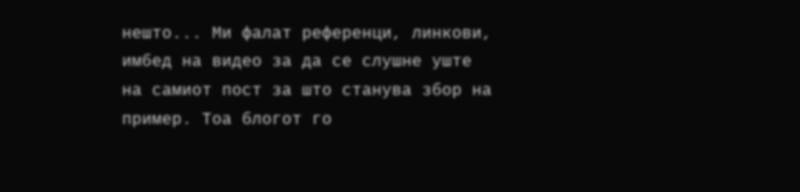нешто... Ми фалат референци, линкови, имбед на видео за да се слушне уште на самиот пост за што станува збор на пример. Тоа блогот го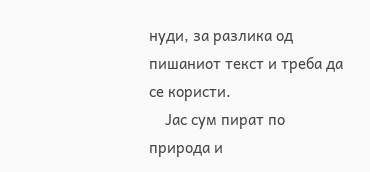нуди, за разлика од пишаниот текст и треба да се користи.
    Јас сум пират по природа и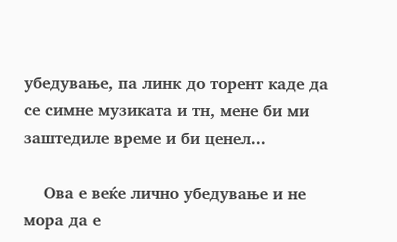убедување, па линк до торент каде да се симне музиката и тн, мене би ми заштедиле време и би ценел...

    Ова е веќе лично убедување и не мора да е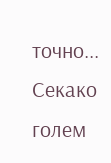точно... Секако голем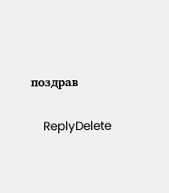поздрав

    ReplyDelete